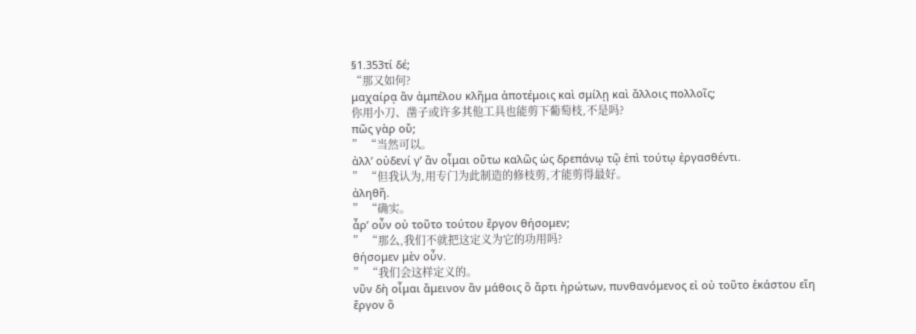§1.353τί δέ;
“那又如何?
μαχαίρᾳ ἂν ἀμπέλου κλῆμα ἀποτέμοις καὶ σμίλῃ καὶ ἄλλοις πολλοῖς;
你用小刀、凿子或许多其他工具也能剪下葡萄枝,不是吗?
πῶς γὰρ οὔ;
” “当然可以。
ἀλλʼ οὐδενί γʼ ἂν οἶμαι οὕτω καλῶς ὡς δρεπάνῳ τῷ ἐπὶ τούτῳ ἐργασθέντι.
” “但我认为,用专门为此制造的修枝剪,才能剪得最好。
ἀληθῆ.
” “确实。
ἆρʼ οὖν οὐ τοῦτο τούτου ἔργον θήσομεν;
” “那么,我们不就把这定义为它的功用吗?
θήσομεν μὲν οὖν.
” “我们会这样定义的。
νῦν δὴ οἶμαι ἄμεινον ἂν μάθοις ὃ ἄρτι ἠρώτων, πυνθανόμενος εἰ οὐ τοῦτο ἑκάστου εἴη ἔργον ὃ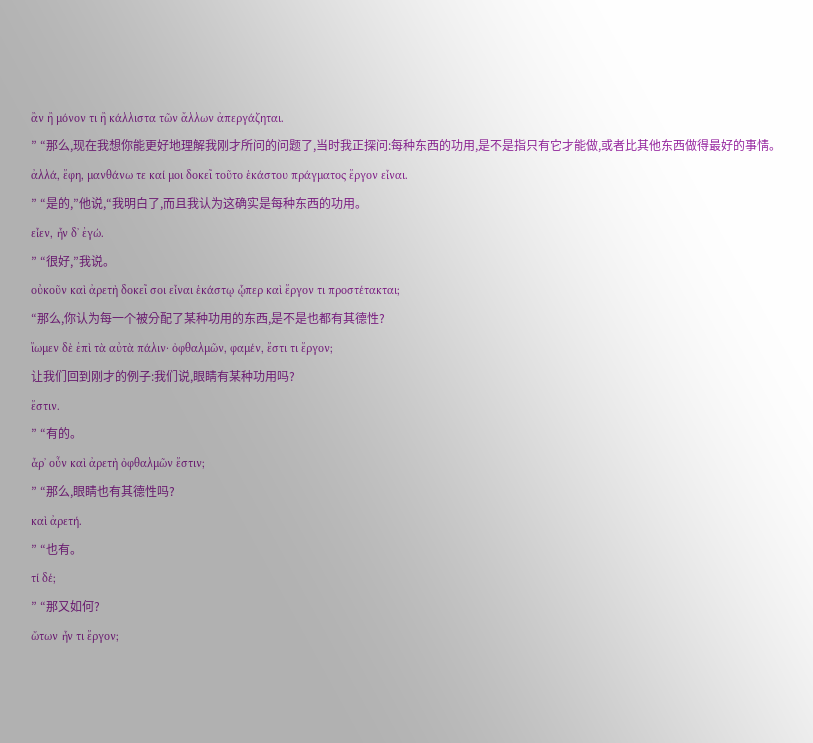ἂν ἢ μόνον τι ἢ κάλλιστα τῶν ἄλλων ἀπεργάζηται.
” “那么,现在我想你能更好地理解我刚才所问的问题了,当时我正探问:每种东西的功用,是不是指只有它才能做,或者比其他东西做得最好的事情。
ἀλλά, ἔφη, μανθάνω τε καί μοι δοκεῖ τοῦτο ἑκάστου πράγματος ἔργον εἶναι.
” “是的,”他说,“我明白了,而且我认为这确实是每种东西的功用。
εἶεν, ἦν δʼ ἐγώ.
” “很好,”我说。
οὐκοῦν καὶ ἀρετὴ δοκεῖ σοι εἶναι ἑκάστῳ ᾧπερ καὶ ἔργον τι προστέτακται;
“那么,你认为每一个被分配了某种功用的东西,是不是也都有其德性?
ἴωμεν δὲ ἐπὶ τὰ αὐτὰ πάλιν· ὀφθαλμῶν, φαμέν, ἔστι τι ἔργον;
让我们回到刚才的例子:我们说,眼睛有某种功用吗?
ἔστιν.
” “有的。
ἆρʼ οὖν καὶ ἀρετὴ ὀφθαλμῶν ἔστιν;
” “那么,眼睛也有其德性吗?
καὶ ἀρετή.
” “也有。
τί δέ;
” “那又如何?
ὤτων ἦν τι ἔργον;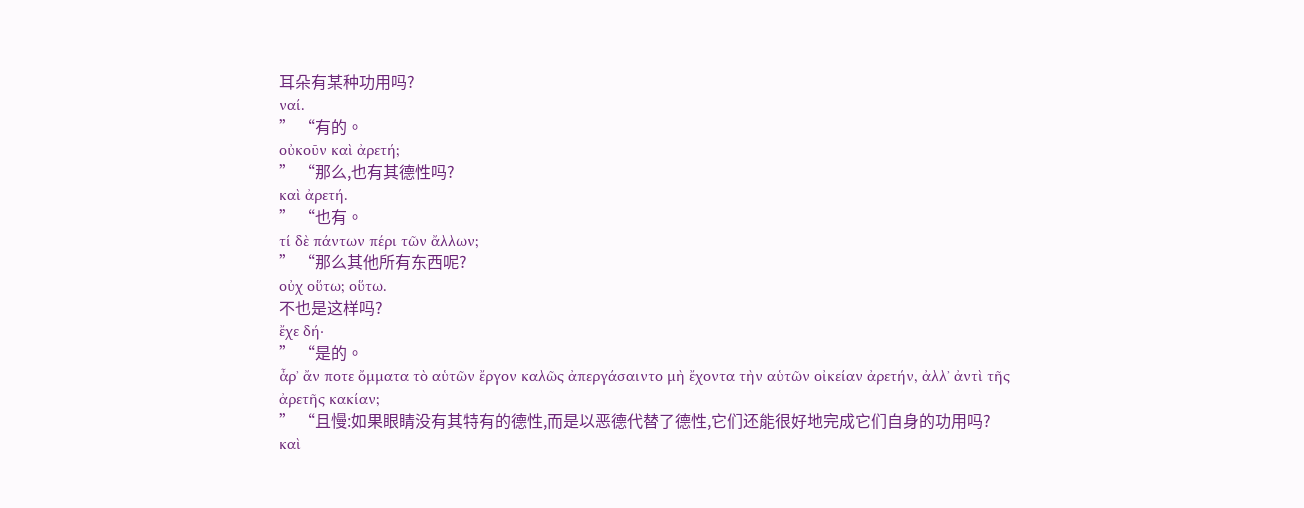耳朵有某种功用吗?
ναί.
” “有的。
οὐκοῦν καὶ ἀρετή;
” “那么,也有其德性吗?
καὶ ἀρετή.
” “也有。
τί δὲ πάντων πέρι τῶν ἄλλων;
” “那么其他所有东西呢?
οὐχ οὕτω; οὕτω.
不也是这样吗?
ἔχε δή·
” “是的。
ἆρʼ ἄν ποτε ὄμματα τὸ αὑτῶν ἔργον καλῶς ἀπεργάσαιντο μὴ ἔχοντα τὴν αὑτῶν οἰκείαν ἀρετήν, ἀλλʼ ἀντὶ τῆς ἀρετῆς κακίαν;
” “且慢:如果眼睛没有其特有的德性,而是以恶德代替了德性,它们还能很好地完成它们自身的功用吗?
καὶ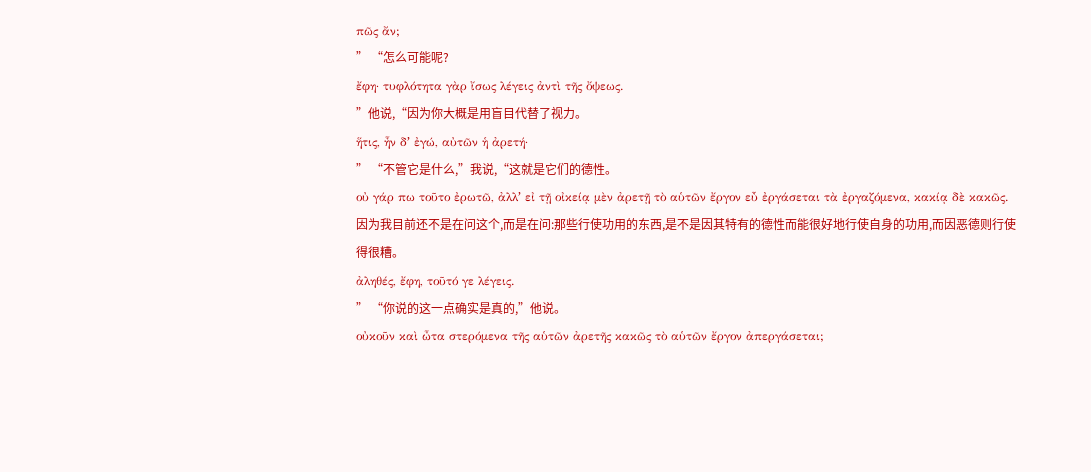πῶς ἄν;
” “怎么可能呢?
ἔφη· τυφλότητα γὰρ ἴσως λέγεις ἀντὶ τῆς ὄψεως.
”他说,“因为你大概是用盲目代替了视力。
ἥτις, ἦν δʼ ἐγώ, αὐτῶν ἡ ἀρετή·
” “不管它是什么,”我说,“这就是它们的德性。
οὐ γάρ πω τοῦτο ἐρωτῶ, ἀλλʼ εἰ τῇ οἰκείᾳ μὲν ἀρετῇ τὸ αὑτῶν ἔργον εὖ ἐργάσεται τὰ ἐργαζόμενα, κακίᾳ δὲ κακῶς.
因为我目前还不是在问这个,而是在问:那些行使功用的东西,是不是因其特有的德性而能很好地行使自身的功用,而因恶德则行使得很糟。
ἀληθές, ἔφη, τοῦτό γε λέγεις.
” “你说的这一点确实是真的,”他说。
οὐκοῦν καὶ ὦτα στερόμενα τῆς αὑτῶν ἀρετῆς κακῶς τὸ αὑτῶν ἔργον ἀπεργάσεται;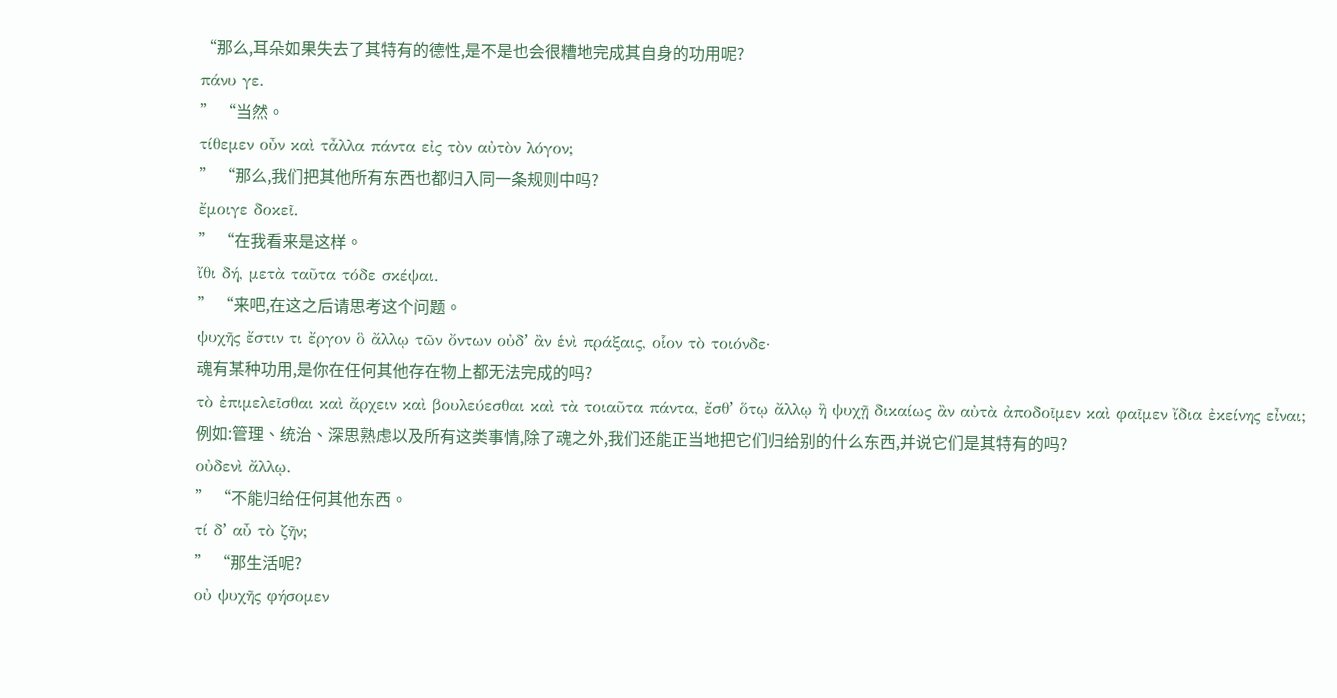“那么,耳朵如果失去了其特有的德性,是不是也会很糟地完成其自身的功用呢?
πάνυ γε.
” “当然。
τίθεμεν οὖν καὶ τἆλλα πάντα εἰς τὸν αὐτὸν λόγον;
” “那么,我们把其他所有东西也都归入同一条规则中吗?
ἔμοιγε δοκεῖ.
” “在我看来是这样。
ἴθι δή, μετὰ ταῦτα τόδε σκέψαι.
” “来吧,在这之后请思考这个问题。
ψυχῆς ἔστιν τι ἔργον ὃ ἄλλῳ τῶν ὄντων οὐδʼ ἂν ἑνὶ πράξαις, οἷον τὸ τοιόνδε·
魂有某种功用,是你在任何其他存在物上都无法完成的吗?
τὸ ἐπιμελεῖσθαι καὶ ἄρχειν καὶ βουλεύεσθαι καὶ τὰ τοιαῦτα πάντα, ἔσθʼ ὅτῳ ἄλλῳ ἢ ψυχῇ δικαίως ἂν αὐτὰ ἀποδοῖμεν καὶ φαῖμεν ἴδια ἐκείνης εἶναι;
例如:管理、统治、深思熟虑以及所有这类事情,除了魂之外,我们还能正当地把它们归给别的什么东西,并说它们是其特有的吗?
οὐδενὶ ἄλλῳ.
” “不能归给任何其他东西。
τί δʼ αὖ τὸ ζῆν;
” “那生活呢?
οὐ ψυχῆς φήσομεν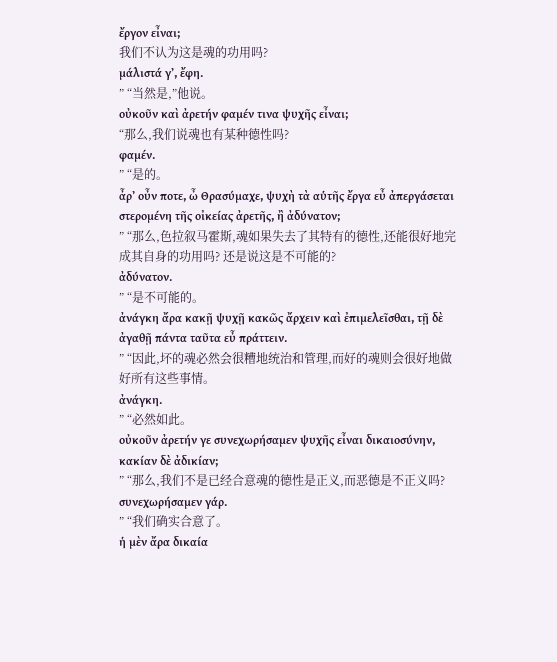ἔργον εἶναι;
我们不认为这是魂的功用吗?
μάλιστά γʼ, ἔφη.
” “当然是,”他说。
οὐκοῦν καὶ ἀρετήν φαμέν τινα ψυχῆς εἶναι;
“那么,我们说魂也有某种德性吗?
φαμέν.
” “是的。
ἆρʼ οὖν ποτε, ὦ Θρασύμαχε, ψυχὴ τὰ αὑτῆς ἔργα εὖ ἀπεργάσεται στερομένη τῆς οἰκείας ἀρετῆς, ἢ ἀδύνατον;
” “那么,色拉叙马霍斯,魂如果失去了其特有的德性,还能很好地完成其自身的功用吗? 还是说这是不可能的?
ἀδύνατον.
” “是不可能的。
ἀνάγκη ἄρα κακῇ ψυχῇ κακῶς ἄρχειν καὶ ἐπιμελεῖσθαι, τῇ δὲ ἀγαθῇ πάντα ταῦτα εὖ πράττειν.
” “因此,坏的魂必然会很糟地统治和管理,而好的魂则会很好地做好所有这些事情。
ἀνάγκη.
” “必然如此。
οὐκοῦν ἀρετήν γε συνεχωρήσαμεν ψυχῆς εἶναι δικαιοσύνην, κακίαν δὲ ἀδικίαν;
” “那么,我们不是已经合意魂的德性是正义,而恶德是不正义吗?
συνεχωρήσαμεν γάρ.
” “我们确实合意了。
ἡ μὲν ἄρα δικαία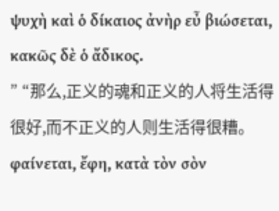ψυχὴ καὶ ὁ δίκαιος ἀνὴρ εὖ βιώσεται, κακῶς δὲ ὁ ἄδικος.
” “那么,正义的魂和正义的人将生活得很好,而不正义的人则生活得很糟。
φαίνεται, ἔφη, κατὰ τὸν σὸν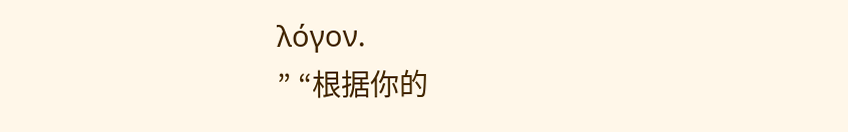λόγον.
” “根据你的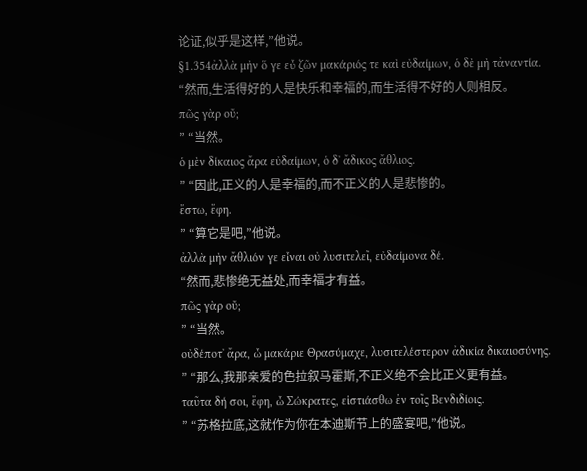论证,似乎是这样,”他说。
§1.354ἀλλὰ μὴν ὅ γε εὖ ζῶν μακάριός τε καὶ εὐδαίμων, ὁ δὲ μὴ τἀναντία.
“然而,生活得好的人是快乐和幸福的,而生活得不好的人则相反。
πῶς γὰρ οὔ;
” “当然。
ὁ μὲν δίκαιος ἄρα εὐδαίμων, ὁ δʼ ἄδικος ἄθλιος.
” “因此,正义的人是幸福的,而不正义的人是悲惨的。
ἔστω, ἔφη.
” “算它是吧,”他说。
ἀλλὰ μὴν ἄθλιόν γε εἶναι οὐ λυσιτελεῖ, εὐδαίμονα δέ.
“然而,悲惨绝无益处,而幸福才有益。
πῶς γὰρ οὔ;
” “当然。
οὐδέποτʼ ἄρα, ὦ μακάριε Θρασύμαχε, λυσιτελέστερον ἀδικία δικαιοσύνης.
” “那么,我那亲爱的色拉叙马霍斯,不正义绝不会比正义更有益。
ταῦτα δή σοι, ἔφη, ὦ Σώκρατες, εἱστιάσθω ἐν τοῖς Βενδιδίοις.
” “苏格拉底,这就作为你在本迪斯节上的盛宴吧,”他说。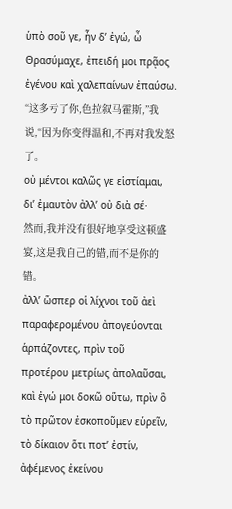ὑπὸ σοῦ γε, ἦν δʼ ἐγώ, ὦ Θρασύμαχε, ἐπειδή μοι πρᾷος ἐγένου καὶ χαλεπαίνων ἐπαύσω.
“这多亏了你,色拉叙马霍斯,”我说,“因为你变得温和,不再对我发怒了。
οὐ μέντοι καλῶς γε εἱστίαμαι, διʼ ἐμαυτὸν ἀλλʼ οὐ διὰ σέ·
然而,我并没有很好地享受这顿盛宴,这是我自己的错,而不是你的错。
ἀλλʼ ὥσπερ οἱ λίχνοι τοῦ ἀεὶ παραφερομένου ἀπογεύονται ἁρπάζοντες, πρὶν τοῦ προτέρου μετρίως ἀπολαῦσαι, καὶ ἐγώ μοι δοκῶ οὕτω, πρὶν ὃ τὸ πρῶτον ἐσκοποῦμεν εὑρεῖν, τὸ δίκαιον ὅτι ποτʼ ἐστίν, ἀφέμενος ἐκείνου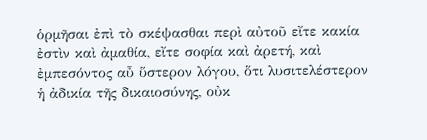ὁρμῆσαι ἐπὶ τὸ σκέψασθαι περὶ αὐτοῦ εἴτε κακία ἐστὶν καὶ ἀμαθία, εἴτε σοφία καὶ ἀρετή, καὶ ἐμπεσόντος αὖ ὕστερον λόγου, ὅτι λυσιτελέστερον ἡ ἀδικία τῆς δικαιοσύνης, οὐκ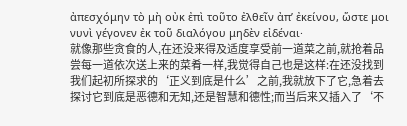ἀπεσχόμην τὸ μὴ οὐκ ἐπὶ τοῦτο ἐλθεῖν ἀπʼ ἐκείνου, ὥστε μοι νυνὶ γέγονεν ἐκ τοῦ διαλόγου μηδὲν εἰδέναι·
就像那些贪食的人,在还没来得及适度享受前一道菜之前,就抢着品尝每一道依次送上来的菜肴一样,我觉得自己也是这样:在还没找到我们起初所探求的‘正义到底是什么’之前,我就放下了它,急着去探讨它到底是恶德和无知,还是智慧和德性;而当后来又插入了‘不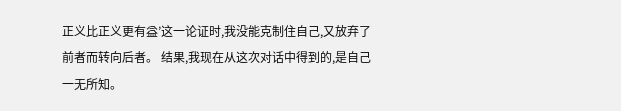正义比正义更有益’这一论证时,我没能克制住自己,又放弃了前者而转向后者。 结果,我现在从这次对话中得到的,是自己一无所知。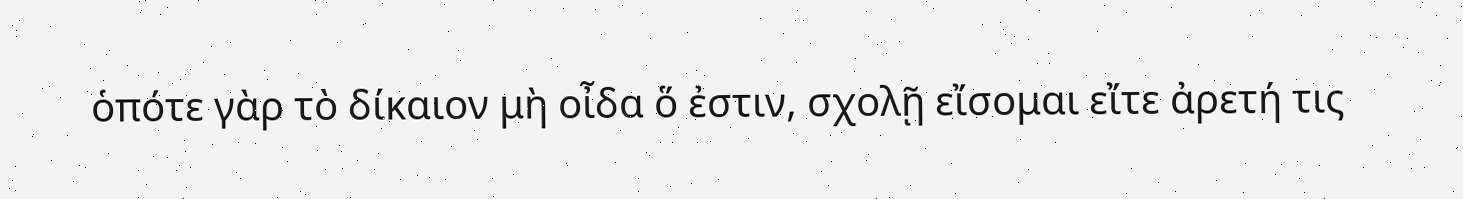ὁπότε γὰρ τὸ δίκαιον μὴ οἶδα ὅ ἐστιν, σχολῇ εἴσομαι εἴτε ἀρετή τις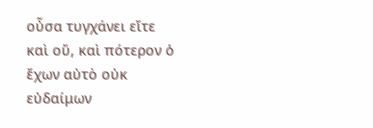οὖσα τυγχάνει εἴτε καὶ οὔ, καὶ πότερον ὁ ἔχων αὐτὸ οὐκ εὐδαίμων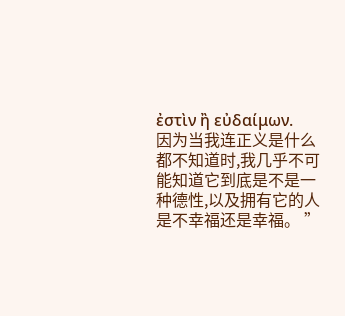ἐστὶν ἢ εὐδαίμων.
因为当我连正义是什么都不知道时,我几乎不可能知道它到底是不是一种德性,以及拥有它的人是不幸福还是幸福。 ”